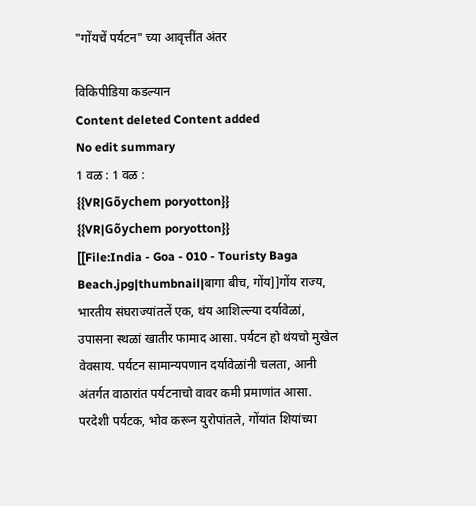"गोंयचें पर्यटन" च्या आवृत्तींत अंतर

विकिपीडिया कडल्यान
Content deleted Content added
No edit summary
1 वळ : 1 वळ :
{{VR|Gõychem poryotton}}
{{VR|Gõychem poryotton}}
[[File:India - Goa - 010 - Touristy Baga Beach.jpg|thumbnail|बागा बीच, गोंय]]गोंय राज्य, भारतीय संघराज्यांतलें एक, थंय आशिल्ल्या दर्यावेळां, उपासना स्थळां खातीर फामाद आसा. पर्यटन हो थंयचो मुखेल वेवसाय. पर्यटन सामान्यपणान दर्यावेळांनी चलता, आनी अंतर्गत वाठारांत पर्यटनाचो वावर कमी प्रमाणांत आसा. परदेशी पर्यटक, भोव करून युरोपांतले, गोंयांत शियांच्या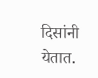दिसांनी येतात.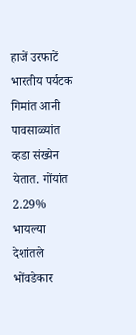हाजें उरफाटें भारतीय पर्यटक गिमांत आनी पावसाळ्यांत व्हडा संख्येन येतात. गोंयांत 2.29% भायल्या देशांतले भोंवडेकार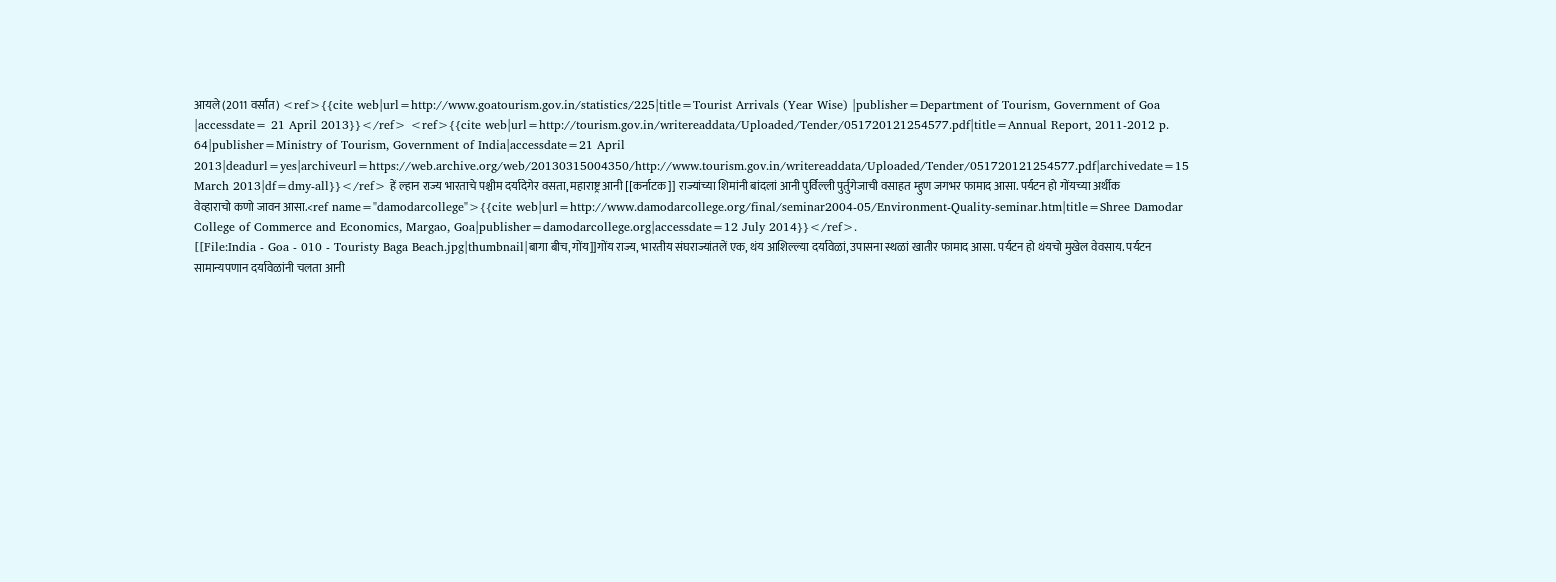आयले (2011 वर्सांत) <ref>{{cite web|url=http://www.goatourism.gov.in/statistics/225|title=Tourist Arrivals (Year Wise) |publisher=Department of Tourism, Government of Goa |accessdate= 21 April 2013}}</ref> <ref>{{cite web|url=http://tourism.gov.in/writereaddata/Uploaded/Tender/051720121254577.pdf|title=Annual Report, 2011-2012 p. 64|publisher=Ministry of Tourism, Government of India|accessdate=21 April 2013|deadurl=yes|archiveurl=https://web.archive.org/web/20130315004350/http://www.tourism.gov.in/writereaddata/Uploaded/Tender/051720121254577.pdf|archivedate=15 March 2013|df=dmy-all}}</ref> हें ल्हान राज्य भारताचे पश्चीम दर्यादेगेर वसता, महाराष्ट्र आनी [[कर्नाटक]] राज्यांच्या शिमांनी बांदलां आनी पुर्विल्ली पुर्तुगेजाची वसाहत म्हुण जगभर फामाद आसा. पर्यटन हो गोंयच्या अर्थीक वेव्हाराचो कणो जावन आसा.<ref name="damodarcollege">{{cite web|url=http://www.damodarcollege.org/final/seminar2004-05/Environment-Quality-seminar.htm|title=Shree Damodar College of Commerce and Economics, Margao, Goa|publisher=damodarcollege.org|accessdate=12 July 2014}}</ref>.
[[File:India - Goa - 010 - Touristy Baga Beach.jpg|thumbnail|बागा बीच, गोंय]]गोंय राज्य, भारतीय संघराज्यांतलें एक, थंय आशिल्ल्या दर्यावेळां, उपासना स्थळां खातीर फामाद आसा. पर्यटन हो थंयचो मुखेल वेवसाय. पर्यटन सामान्यपणान दर्यावेळांनी चलता आनी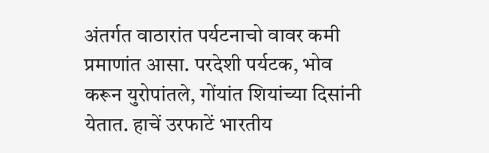अंतर्गत वाठारांत पर्यटनाचो वावर कमी प्रमाणांत आसा. परदेशी पर्यटक, भोव करून युरोपांतले, गोंयांत शियांच्या दिसांनी येतात. हाचें उरफाटें भारतीय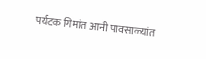पर्यटक गिमांत आनी पावसाळ्यांत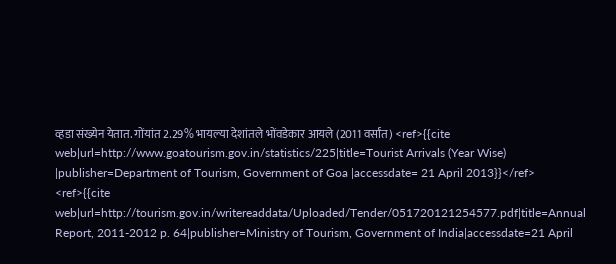व्हडा संख्येन येतात. गोंयांत 2.29% भायल्या देशांतले भोंवडेकार आयले (2011 वर्सांत) <ref>{{cite web|url=http://www.goatourism.gov.in/statistics/225|title=Tourist Arrivals (Year Wise) |publisher=Department of Tourism, Government of Goa |accessdate= 21 April 2013}}</ref> <ref>{{cite web|url=http://tourism.gov.in/writereaddata/Uploaded/Tender/051720121254577.pdf|title=Annual Report, 2011-2012 p. 64|publisher=Ministry of Tourism, Government of India|accessdate=21 April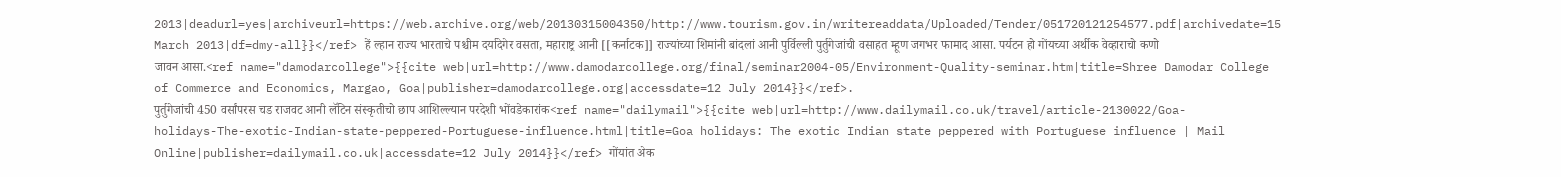2013|deadurl=yes|archiveurl=https://web.archive.org/web/20130315004350/http://www.tourism.gov.in/writereaddata/Uploaded/Tender/051720121254577.pdf|archivedate=15 March 2013|df=dmy-all}}</ref> हें ल्हान राज्य भारताचे पश्चीम दर्यादेगेर वसता, महाराष्ट्र आनी [[कर्नाटक]] राज्यांच्या शिमांनी बांदलां आनी पुर्विल्ली पुर्तुगेजांची वसाहत म्हूण जगभर फामाद आसा. पर्यटन हो गोंयच्या अर्थीक वेव्हाराचो कणो जावन आसा.<ref name="damodarcollege">{{cite web|url=http://www.damodarcollege.org/final/seminar2004-05/Environment-Quality-seminar.htm|title=Shree Damodar College of Commerce and Economics, Margao, Goa|publisher=damodarcollege.org|accessdate=12 July 2014}}</ref>.
पुर्तुगेजांची 450 वर्सांपरस चड राजवट आनी लॅटिन संस्कृतीचो छाप आशिल्ल्यान परदेशी भोंवडेकारांक<ref name="dailymail">{{cite web|url=http://www.dailymail.co.uk/travel/article-2130022/Goa-holidays-The-exotic-Indian-state-peppered-Portuguese-influence.html|title=Goa holidays: The exotic Indian state peppered with Portuguese influence | Mail Online|publisher=dailymail.co.uk|accessdate=12 July 2014}}</ref> गोंयांत अेक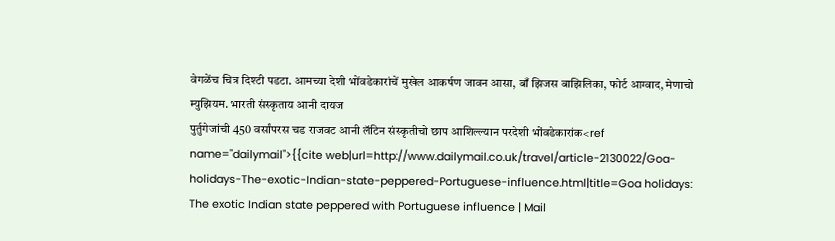वेगळेंच चित्र दिश्टी पडटा. आमच्या देशी भोंवडेकारांचें मुखेल आकर्षण जावन आसा, बाँ झिजस बाझिलिका, फोर्ट आग्वाद, मेणाचो म्युझियम. भारती संस्कृताय आनी दायज
पुर्तुगेजांची 450 वर्सांपरस चड राजवट आनी लॅटिन संस्कृतीचो छाप आशिल्ल्यान परदेशी भोंवडेकारांक<ref name="dailymail">{{cite web|url=http://www.dailymail.co.uk/travel/article-2130022/Goa-holidays-The-exotic-Indian-state-peppered-Portuguese-influence.html|title=Goa holidays: The exotic Indian state peppered with Portuguese influence | Mail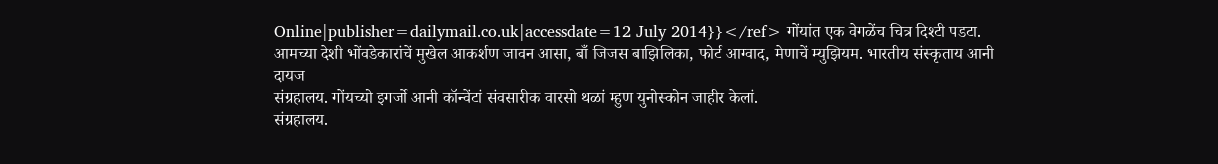Online|publisher=dailymail.co.uk|accessdate=12 July 2014}}</ref> गोंयांत एक वेगळेंच चित्र दिश्टी पडटा. आमच्या देशी भोंवडेकारांचें मुखेल आकर्शण जावन आसा, बाँ जिजस बाझिलिका, फोर्ट आग्वाद, मेणाचें म्युझियम. भारतीय संस्कृताय आनी दायज
संग्रहालय. गोंयच्यो इगर्जो आनी कॉन्वेंटां संवसारीक वारसो थळां म्हुण युनोस्कोन जाहीर केलां.
संग्रहालय.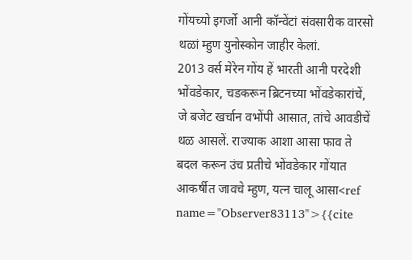गोंयच्यो इगर्जो आनी कॉन्वेंटां संवसारीक वारसो थळां म्हुण युनोस्कोन जाहीर केलां.
2013 वर्स मेरेन गोंय हें भारती आनी परदेशी भोंवडेकार, चडकरून ब्रिटनच्या भोंवडेकारांचें, जे बजेट खर्चान वभोंपी आसात, तांचे आवडीचें थळ आसलें. राज्याक आशा आसा फाव ते बदल करून उंच प्रतीचे भोंवडेकार गोंयात आकर्षीत जावचे म्हुण, यत्न चालू आसा<ref name="Observer83113">{{cite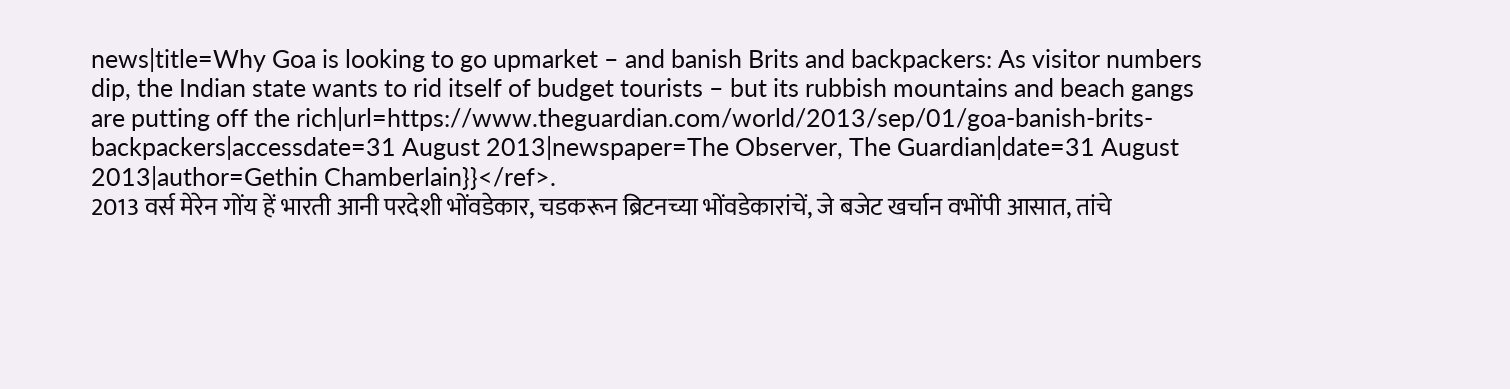news|title=Why Goa is looking to go upmarket – and banish Brits and backpackers: As visitor numbers dip, the Indian state wants to rid itself of budget tourists – but its rubbish mountains and beach gangs are putting off the rich|url=https://www.theguardian.com/world/2013/sep/01/goa-banish-brits-backpackers|accessdate=31 August 2013|newspaper=The Observer, The Guardian|date=31 August 2013|author=Gethin Chamberlain}}</ref>.
2013 वर्स मेरेन गोंय हें भारती आनी परदेशी भोंवडेकार, चडकरून ब्रिटनच्या भोंवडेकारांचें, जे बजेट खर्चान वभोंपी आसात, तांचे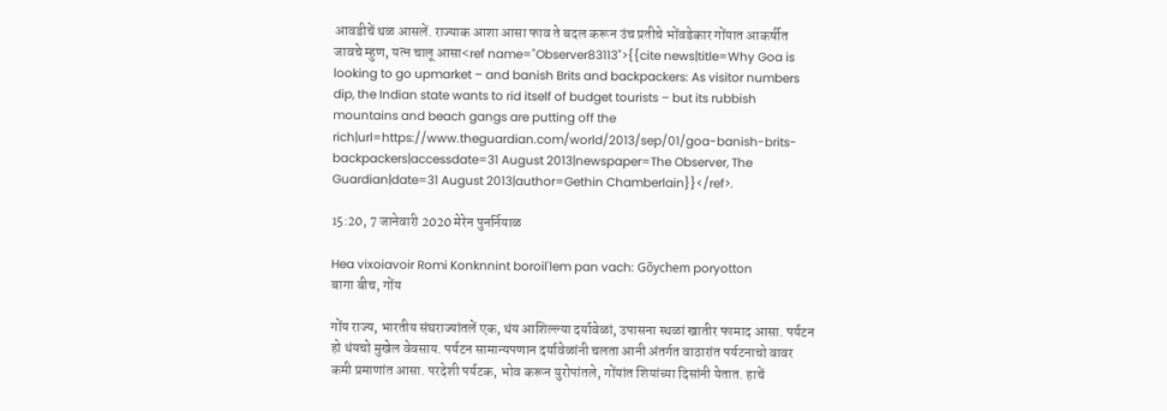आवडीचें थळ आसलें. राज्याक आशा आसा फाव ते बदल करून उंच प्रतीचे भोंवडेकार गोंयात आकर्षीत जावचे म्हुण, यत्न चालू आसा<ref name="Observer83113">{{cite news|title=Why Goa is looking to go upmarket – and banish Brits and backpackers: As visitor numbers dip, the Indian state wants to rid itself of budget tourists – but its rubbish mountains and beach gangs are putting off the rich|url=https://www.theguardian.com/world/2013/sep/01/goa-banish-brits-backpackers|accessdate=31 August 2013|newspaper=The Observer, The Guardian|date=31 August 2013|author=Gethin Chamberlain}}</ref>.

15:20, 7 जानेवारी 2020 मेरेन पुनर्नियाळ

Hea vixoiavoir Romi Konknnint boroil'lem pan vach: Gõychem poryotton
बागा बीच, गोंय

गोंय राज्य, भारतीय संघराज्यांतलें एक, थंय आशिल्ल्या दर्यावेळां, उपासना स्थळां खातीर फामाद आसा. पर्यटन हो थंयचो मुखेल वेवसाय. पर्यटन सामान्यपणान दर्यावेळांनी चलता आनी अंतर्गत वाठारांत पर्यटनाचो वावर कमी प्रमाणांत आसा. परदेशी पर्यटक, भोव करून युरोपांतले, गोंयांत शियांच्या दिसांनी येतात. हाचें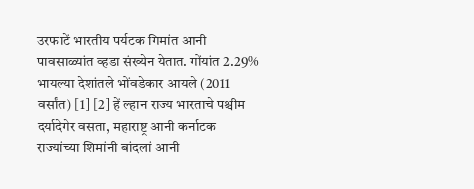उरफाटें भारतीय पर्यटक गिमांत आनी पावसाळ्यांत व्हडा संख्येन येतात. गोंयांत 2.29% भायल्या देशांतले भोंवडेकार आयले (2011 वर्सांत) [1] [2] हें ल्हान राज्य भारताचे पश्चीम दर्यादेगेर वसता, महाराष्ट्र आनी कर्नाटक राज्यांच्या शिमांनी बांदलां आनी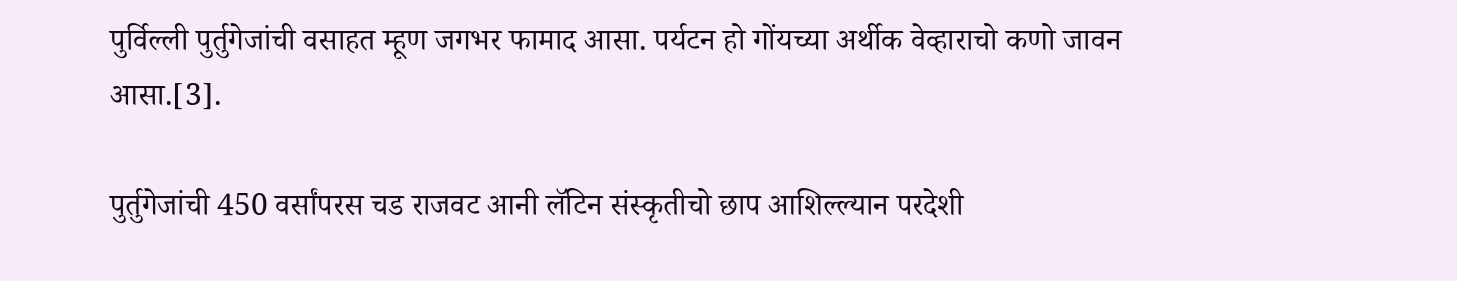पुर्विल्ली पुर्तुगेजांची वसाहत म्हूण जगभर फामाद आसा. पर्यटन हो गोंयच्या अर्थीक वेव्हाराचो कणो जावन आसा.[3].

पुर्तुगेजांची 450 वर्सांपरस चड राजवट आनी लॅटिन संस्कृतीचो छाप आशिल्ल्यान परदेशी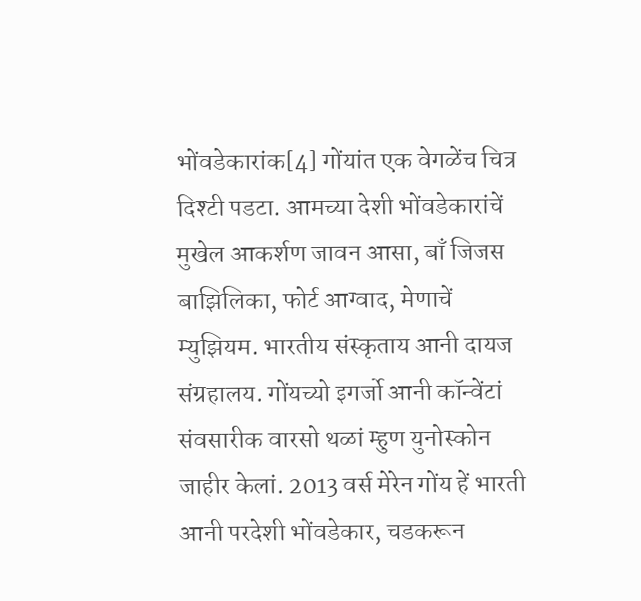भोंवडेकारांक[4] गोंयांत एक वेगळेंच चित्र दिश्टी पडटा. आमच्या देशी भोंवडेकारांचें मुखेल आकर्शण जावन आसा, बाँ जिजस बाझिलिका, फोर्ट आग्वाद, मेणाचें म्युझियम. भारतीय संस्कृताय आनी दायज संग्रहालय. गोंयच्यो इगर्जो आनी कॉन्वेंटां संवसारीक वारसो थळां म्हुण युनोस्कोन जाहीर केलां. 2013 वर्स मेरेन गोंय हें भारती आनी परदेशी भोंवडेकार, चडकरून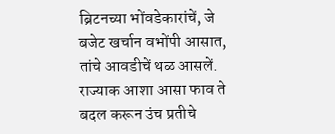ब्रिटनच्या भोंवडेकारांचें, जे बजेट खर्चान वभोंपी आसात, तांचे आवडीचें थळ आसलें. राज्याक आशा आसा फाव ते बदल करून उंच प्रतीचे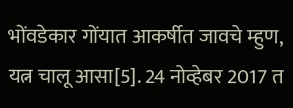भोंवडेकार गोंयात आकर्षीत जावचे म्हुण, यत्न चालू आसा[5]. 24 नोव्हेबर 2017 त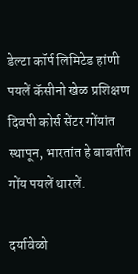डेल्टा कॉर्प लिमिटेड हांणी पयलें कॅसीनो खेळ प्रशिक्षण दिवपी कोर्स सेंटर गोंयांत स्थापून, भारतांत हे बाबतींत गोंय पयलें थारलें.

दर्यावेळो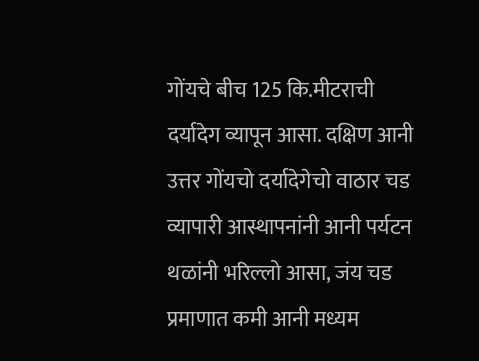गोंयचे बीच 125 कि.मीटराची दर्यादेग व्यापून आसा. दक्षिण आनी उत्तर गोंयचो दर्यादेगेचो वाठार चड व्यापारी आस्थापनांनी आनी पर्यटन थळांनी भरिल्लो आसा, जंय चड प्रमाणात कमी आनी मध्यम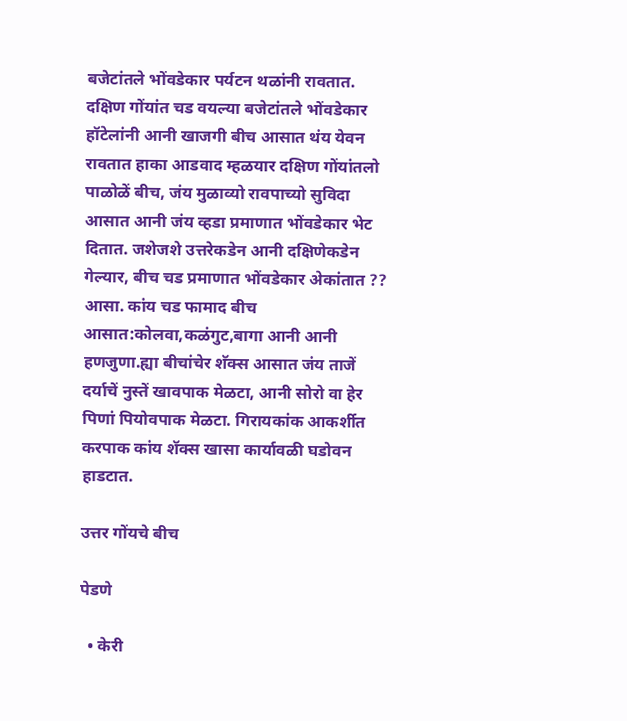बजेटांतले भोंवडेकार पर्यटन थळांनी रावतात. दक्षिण गोंयांत चड वयल्या बजेटांतले भोंवडेकार हॉटेलांनी आनी खाजगी बीच आसात थंय येवन रावतात हाका आडवाद म्हळयार दक्षिण गोंयांतलो पाळोळें बीच, जंय मुळाव्यो रावपाच्यो सुविदा आसात आनी जंय व्हडा प्रमाणात भोंवडेकार भेट दितात. जशेजशे उत्तरेकडेन आनी दक्षिणेकडेन गेल्यार, बीच चड प्रमाणात भोंवडेकार अेकांतात ?? आसा. कांय चड फामाद बीच आसात:कोलवा,कळंगुट,बागा आनी आनी हणजुणा.ह्या बीचांचेर शॅक्स आसात जंय ताजें दर्याचें नुस्तें खावपाक मेळटा, आनी सोरो वा हेर पिणां पियोवपाक मेळटा. गिरायकांक आकर्शीत करपाक कांय शॅक्स खासा कार्यावळी घडोवन हाडटात.

उत्तर गोंयचे बीच

पेडणे

  • केरी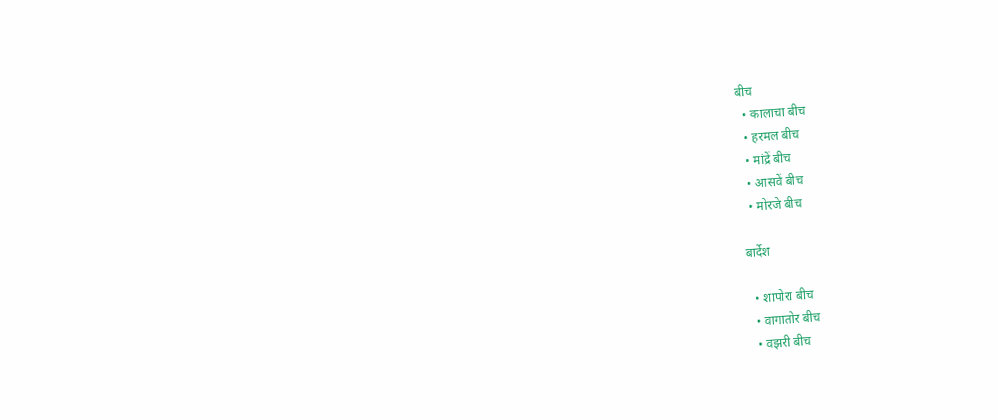बीच
  • कालाचा बीच
  • हरमल बीच
  • मांद्रें बीच
  • आसवें बीच
  • मोरजे बीच

बार्देश

  • शापोरा बीच
  • वागातोर बीच
  • वझरी बीच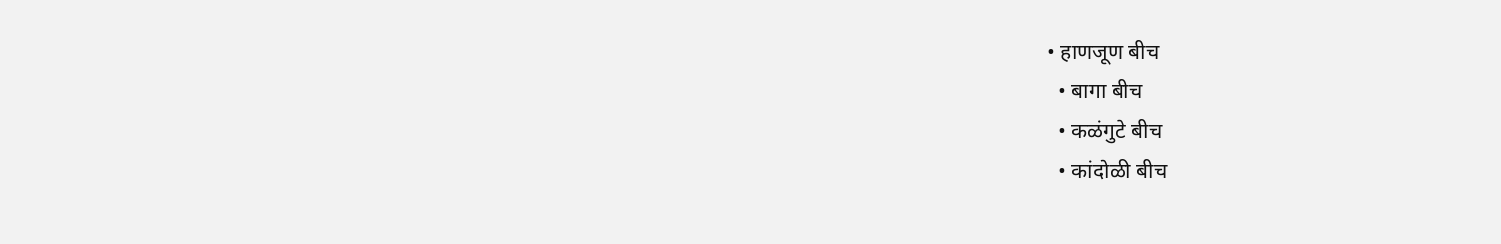• हाणजूण बीच
  • बागा बीच
  • कळंगुटे बीच
  • कांदोळी बीच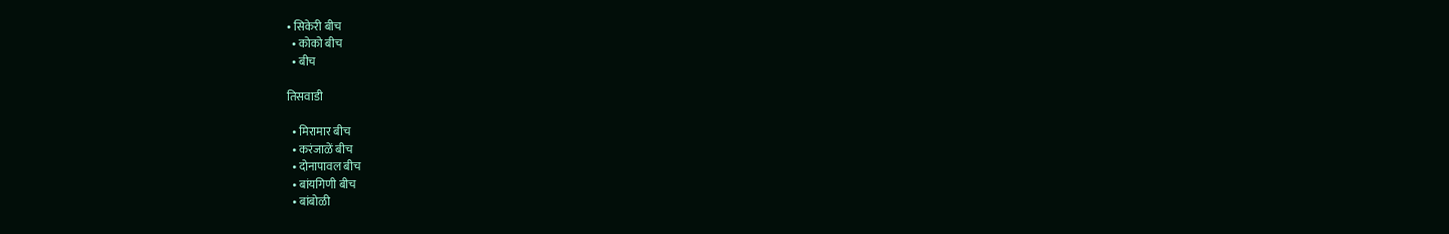• सिकेरी बीच
  • कोको बीच
  • बीच

तिसवाडी

  • मिरामार बीच
  • करंजाळें बीच
  • दोनापावल बीच
  • बांयगिणी बीच
  • बांबोळी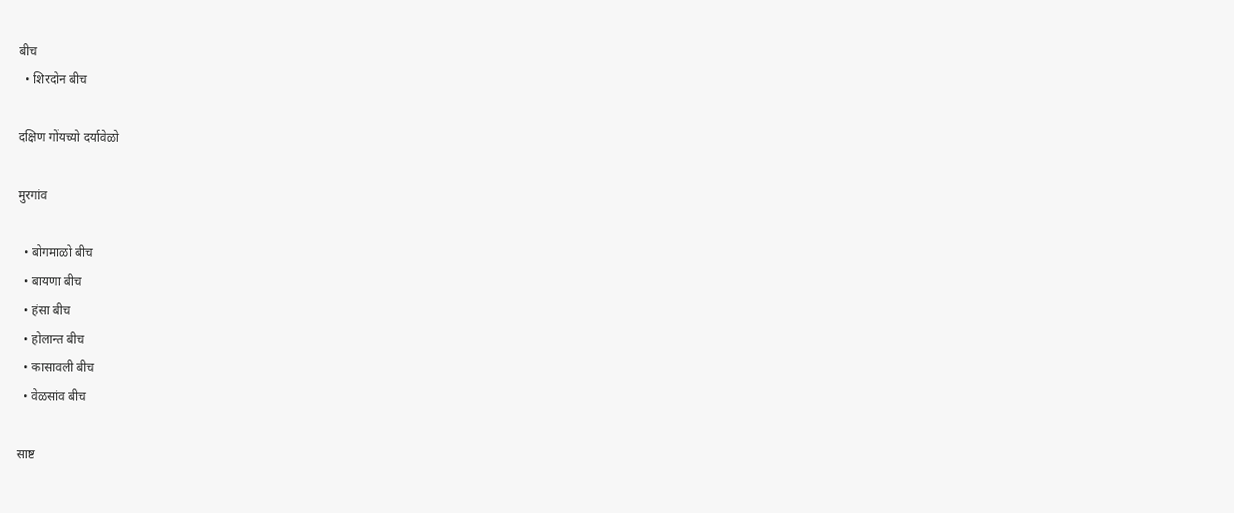बीच
  • शिरदोन बीच

दक्षिण गोंयच्यो दर्यावेळो

मुरगांव

  • बोगमाळो बीच
  • बायणा बीच
  • हंसा बीच
  • होलान्त बीच
  • कासावली बीच
  • वेळसांव बीच

साष्ट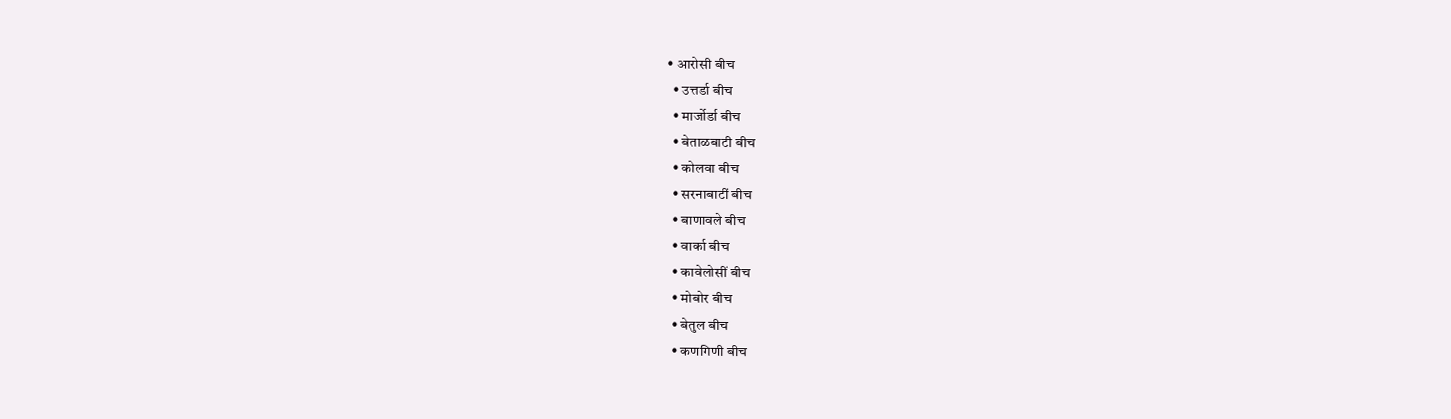• आरोसी बीच
  • उत्तर्डा बीच
  • मार्जोर्डा बीच
  • बेताळबाटी बीच
  • कोलवा बीच
  • सरनाबाटीं बीच
  • बाणावले बीच
  • वार्का बीच
  • कावेलोसीं बीच
  • मोबोर बीच
  • बेतुल बीच
  • कणगिणी बीच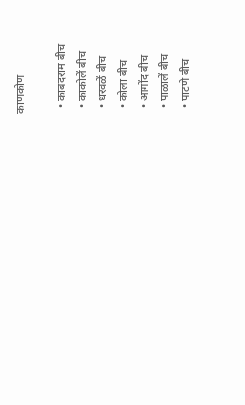काणकोण

  • काबदराम बीच
  • काकोलें बीच
  • धरवळें बीच
  • कोला बीच
  • आगोंद बीच
  • पाळालें बीच
  • पाटणे बीच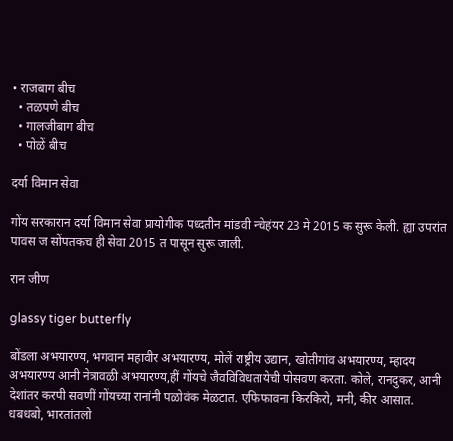• राजबाग बीच
  • तळपणे बीच
  • गालजीबाग बीच
  • पोळें बीच

दर्या विमान सेवा

गोंय सरकारान दर्या विमान सेवा प्रायोगीक पध्दतीन मांडवी न्चेहंयर 23 मे 2015 क सुरू केली. ह्या उपरांत पावस ज सोंपतकच ही सेवा 2015 त पासून सुरू जाली.

रान जीण

glassy tiger butterfly

बोंडला अभयारण्य, भगवान महावीर अभयारण्य, मोलें राष्ट्रीय उद्यान, खोतीगांव अभयारण्य, म्हादय अभयारण्य आनी नेत्रावळी अभयारण्य,हीं गोंयचे जैवविविधतायेची पोसवण करता. कोले, रानदुकर, आनी देशांतर करपी सवणीं गोंयच्या रानांनी पळोवंक मेळटात. एफिफावना किरकिरो, मनी, कीर आसात. धबधबो, भारतांतलो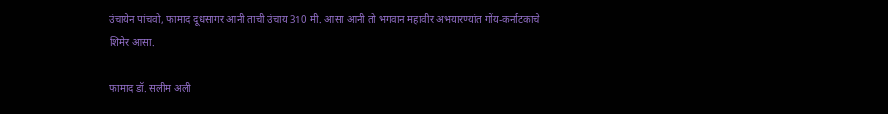उंचायेन पांचवो, फामाद दूधसागर आनी ताची उंचाय 310 मी. आसा आनी तो भगवान महावीर अभयारण्यांत गोंय-कर्नाटकाचे शिमेर आसा.

फामाद डॉ. सलीम अली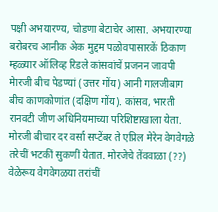पक्षी अभयारण्य, चोडणा बेटाचेर आसा. अभयारण्या बरोबरच आनीक अेक मुद्दम पळोवपासारकें ठिकाण म्हळ्यार ऑलिव्ह रिडले कांसवांचें प्रजनन जावपी मेारजी बीच पेडण्यां (उत्तर गोंय) आनी गालजीबाग बीच काणकोणांत (दक्षिण गोंय). कांसव, भारती रानवटी जीण अधिनियमाच्या परिशिष्टाखाला येता. मोरजी बीचार दर वर्सा सप्टेंबर ते एप्रिल मेरेन वेगवेगळे तरेचीं भटकीं सुकणीं येतात. मोरजेचे तेंववाळा (??) वेळेरूय वेगवेगळया तरांचीं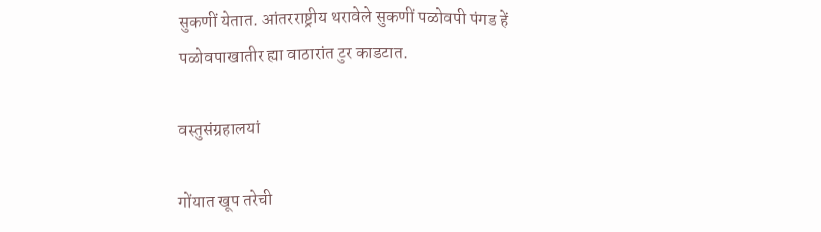सुकणीं येतात. आंतरराष्ट्रीय थरावेले सुकणीं पळोवपी पंगड हें पळोवपाखातीर ह्या वाठारांत टुर काडटात.

वस्तुसंग्रहालयां

गोंयात खूप तरेची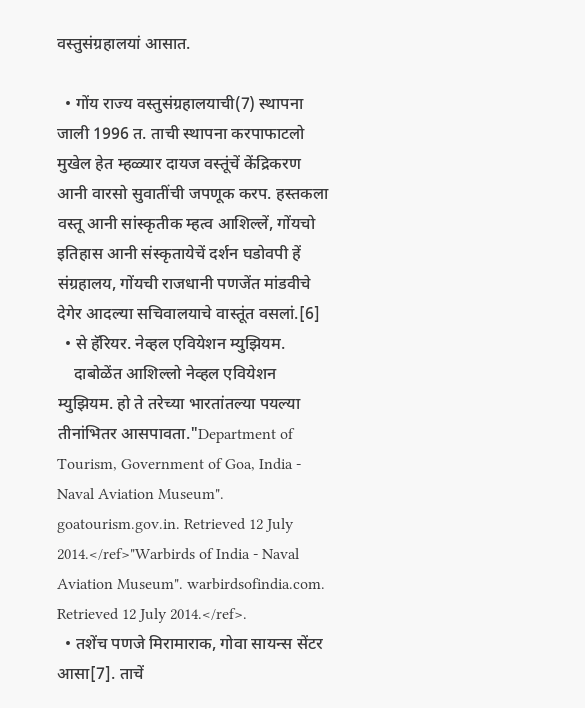वस्तुसंग्रहालयां आसात.

  • गोंय राज्य वस्तुसंग्रहालयाची(7) स्थापना जाली 1996 त. ताची स्थापना करपाफाटलो मुखेल हेत म्हळ्यार दायज वस्तूंचें केंद्रिकरण आनी वारसो सुवातींची जपणूक करप. हस्तकला वस्तू आनी सांस्कृतीक म्हत्व आशिल्लें, गोंयचो इतिहास आनी संस्कृतायेचें दर्शन घडोवपी हें संग्रहालय, गोंयची राजधानी पणजेंत मांडवीचे देगेर आदल्या सचिवालयाचे वास्तूंत वसलां.[6]
  • से हॅरियर. नेव्हल एवियेशन म्युझियम.
    दाबोळेंत आशिल्लो नेव्हल एवियेशन म्युझियम. हो ते तरेच्या भारतांतल्या पयल्या तीनांभितर आसपावता."Department of Tourism, Government of Goa, India - Naval Aviation Museum". goatourism.gov.in. Retrieved 12 July 2014.</ref>"Warbirds of India - Naval Aviation Museum". warbirdsofindia.com. Retrieved 12 July 2014.</ref>.
  • तशेंच पणजे मिरामाराक, गोवा सायन्स सेंटर आसा[7]. ताचें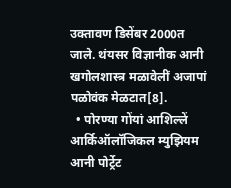उक्तावण डिसेंबर 2000त जाले. थंयसर विज्ञानीक आनी खगोलशास्त्र मळावेलीं अजापां पळोवंक मेळटात[8].
  • पोरण्या गोंयां आशिल्लें आर्किऑलॉजिकल म्युझियम आनी पोर्ट्रेट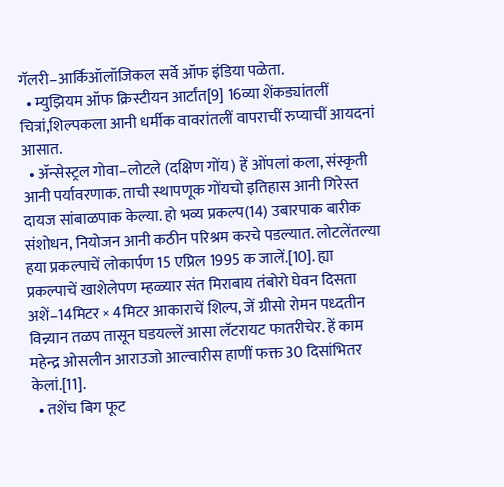गॅलरी–आर्किऑलॉजिकल सर्वे ऑफ इंडिया पळेता.
  • म्युझियम ऑफ क्रिस्टीयन आर्टांत[9] 16व्या शेंकड्यांतलीं चित्रां,शिल्पकला आनी धर्मीक वावरांतलीं वापराचीं रुप्याचीं आयदनां आसात.
  • ॲन्सेस्ट्रल गोवा–लोटले (दक्षिण गोंय) हें ओंपलां कला, संस्कृती आनी पर्यावरणाक. ताची स्थापणूक गोंयचो इतिहास आनी गिरेस्त दायज सांबाळपाक केल्या. हो भव्य प्रकल्प(14) उबारपाक बारीक संशोधन, नियोजन आनी कठीन परिश्रम करचे पडल्यात. लोटलेंतल्या हया प्रकल्पाचें लोकार्पण 15 एप्रिल 1995 क जालें.[10]. ह्या प्रकल्पाचें खाशेलेपण म्हळ्यार संत मिराबाय तंबोरो घेवन दिसता अशें–14मिटर × 4मिटर आकाराचें शिल्प, जें ग्रीसो रोमन पध्दतीन विन्न्यान तळप तासून घडयल्लें आसा लॅटरायट फातरीचेर. हें काम महेन्द्र ओसलीन आराउजो आल्वारीस हाणीं फक्त 30 दिसांभितर केलां.[11].
  • तशेंच बिग फूट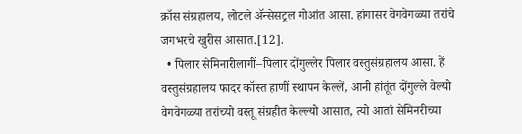क्रॉस संग्रहालय, लोटले ॲन्सेसट्रल गोआंत आसा. हांगासर वेगवेगळ्या तरांचे जगभरचे खुरीस आसात.[12].
  • पिलार सेमिनारीलागीं–पिलार दोंगुल्लेर पिलार वस्तुसंग्रहालय आसा. हें वस्तुसंग्रहालय फादर कॉस्त हाणीं स्थापन केल्लें, आनी हांतूंत दोंगुल्ले वेल्यो वेगवेगळ्या तरांच्यो वस्तू संग्रहीत केल्ल्यो आसात, त्यो आतां सेमिनरीच्या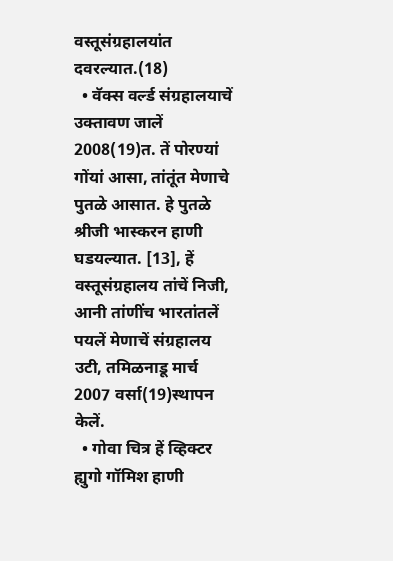वस्तूसंग्रहालयांत दवरल्यात.(18)
  • वॅक्स वर्ल्ड संग्रहालयाचें उक्तावण जालें 2008(19)त. तें पोरण्यां गोंयां आसा, तांतूंत मेणाचे पुतळे आसात. हे पुतळे श्रीजी भास्करन हाणी घडयल्यात. [13], हें वस्तूसंग्रहालय तांचें निजी, आनी तांणींच भारतांतलें पयलें मेणाचें संग्रहालय उटी, तमिळनाडू मार्च 2007 वर्सा(19)स्थापन केलें.
  • गोवा चित्र हें व्हिक्टर ह्युगो गॉमिश हाणी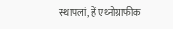स्थापलां, हें एथ्नोग्राफीक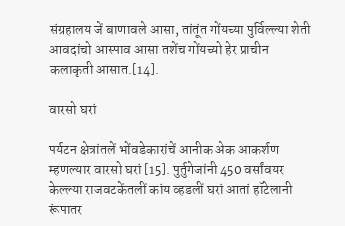संग्रहालय जें बाणावले आसा, तांतूंत गोंयच्या पुर्विल्ल्या शेती आवदांचो आस्पाव आसा तशेंच गोंयच्यो हेर प्राचीन कलाकृती आसात.[14].

वारसो घरां

पर्यटन क्षेत्रांतलें भोंवडेकारांचें आनीक अेक आकर्शण म्हणल्यार वारसो घरां [15]. पुर्तुगेजांनी 450 वर्सांवयर केल्ल्या राजवटकेंतलीं कांय व्हडलीं घरां आतां हॉटेलानी रूंपातर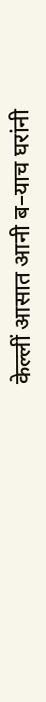केल्लीं आसात आनी ब–याच घरांनी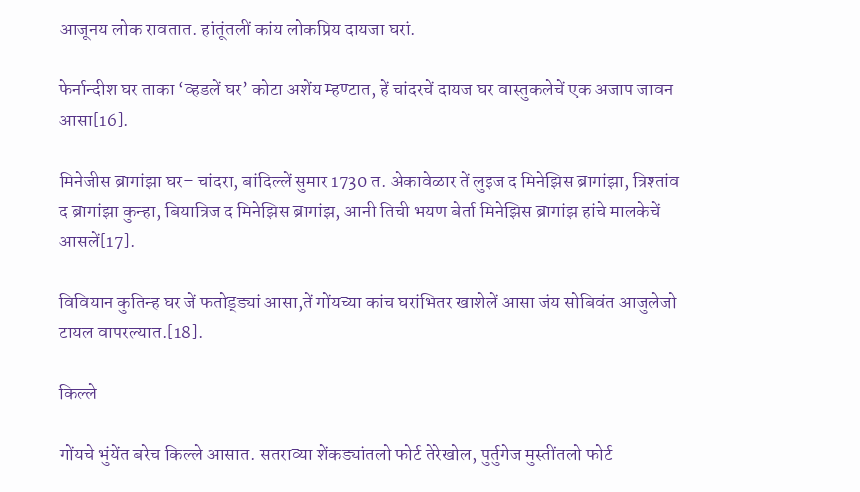आजूनय लोक रावतात. हांतूंतलीं कांय लोकप्रिय दायजा घरां.

फेर्नान्दीश घर ताका ‘व्हडलें घर’ कोटा अशेंय म्हण्टात, हें चांदरचें दायज घर वास्तुकलेचें एक अजाप जावन आसा[16].

मिनेजीस ब्रागांझा घर– चांदरा, बांदिल्लें सुमार 1730 त. अेकावेळार तें लुइज द मिनेझिस ब्रागांझा, त्रिश्तांव द ब्रागांझा कुन्हा, बियात्रिज द मिनेझिस ब्रागांझ, आनी तिची भयण बेर्ता मिनेझिस ब्रागांझ हांचे मालकेचें आसलें[17].

विवियान कुतिन्ह घर जें फतोड्ड्यां आसा,तें गोंयच्या कांच घरांभितर खाशेलें आसा जंय सोबिवंत आजुलेजो टायल वापरल्यात.[18].

किल्ले

गोंयचे भुंयेंत बरेच किल्ले आसात. सतराव्या शेंकड्यांतलो फोर्ट तेरेखोल, पुर्तुगेज मुस्तींतलो फोर्ट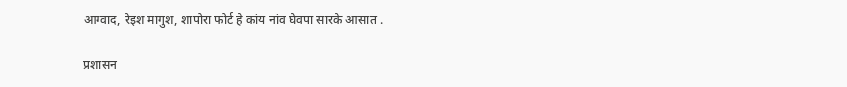आग्वाद, रेइश मागुश, शापोरा फोर्ट हे कांय नांव घेवपा सारके आसात .

प्रशासन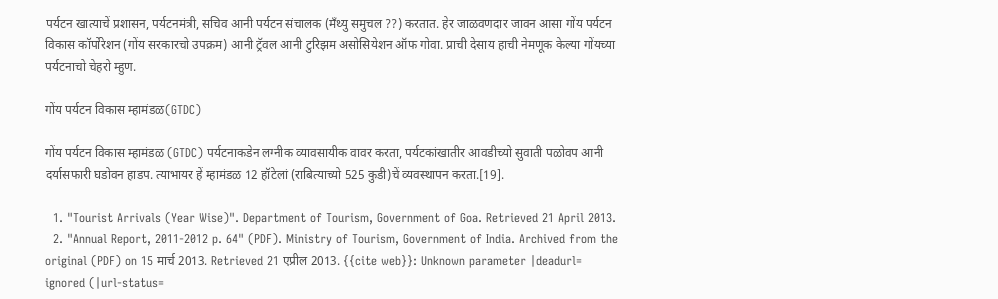पर्यटन खात्याचें प्रशासन, पर्यटनमंत्री, सचिव आनी पर्यटन संचालक (मँथ्यु समुचल ??) करतात. हेर जाळवणदार जावन आसा गोंय पर्यटन विकास कॉर्पोरेशन (गोंय सरकारचो उपक्रम) आनी ट्रॅवल आनी टुरिझम असोसियेशन ऑफ गोवा. प्राची देसाय हाची नेमणूक केल्या गोंयच्या पर्यटनाचो चेहरो म्हुण.

गोंय पर्यटन विकास म्हामंडळ(GTDC)

गोंय पर्यटन विकास म्हामंडळ (GTDC) पर्यटनाकडेन लग्नीक व्यावसायीक वावर करता, पर्यटकांखातीर आवडीच्यो सुवाती पळोवप आनी दर्यासफारी घडोवन हाडप. त्याभायर हें म्हामंडळ 12 हॉटेलां (राबित्याच्यो 525 कुडी)चें व्यवस्थापन करता.[19].

  1. "Tourist Arrivals (Year Wise)". Department of Tourism, Government of Goa. Retrieved 21 April 2013.
  2. "Annual Report, 2011-2012 p. 64" (PDF). Ministry of Tourism, Government of India. Archived from the original (PDF) on 15 मार्च 2013. Retrieved 21 एप्रील 2013. {{cite web}}: Unknown parameter |deadurl= ignored (|url-status=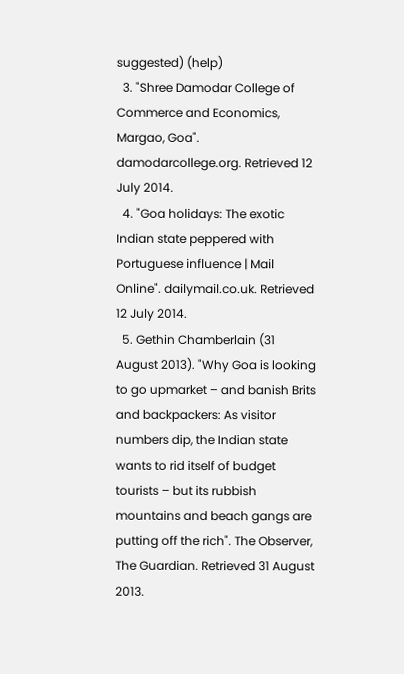suggested) (help)
  3. "Shree Damodar College of Commerce and Economics, Margao, Goa". damodarcollege.org. Retrieved 12 July 2014.
  4. "Goa holidays: The exotic Indian state peppered with Portuguese influence | Mail Online". dailymail.co.uk. Retrieved 12 July 2014.
  5. Gethin Chamberlain (31 August 2013). "Why Goa is looking to go upmarket – and banish Brits and backpackers: As visitor numbers dip, the Indian state wants to rid itself of budget tourists – but its rubbish mountains and beach gangs are putting off the rich". The Observer, The Guardian. Retrieved 31 August 2013.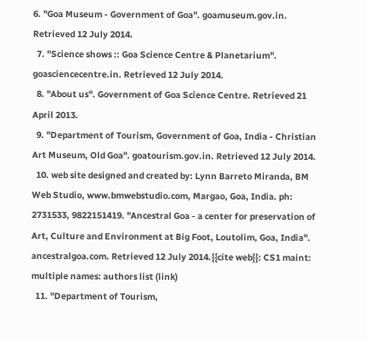6. "Goa Museum - Government of Goa". goamuseum.gov.in. Retrieved 12 July 2014.
  7. "Science shows :: Goa Science Centre & Planetarium". goasciencecentre.in. Retrieved 12 July 2014.
  8. "About us". Government of Goa Science Centre. Retrieved 21 April 2013.
  9. "Department of Tourism, Government of Goa, India - Christian Art Museum, Old Goa". goatourism.gov.in. Retrieved 12 July 2014.
  10. web site designed and created by: Lynn Barreto Miranda, BM Web Studio, www.bmwebstudio.com, Margao, Goa, India. ph: 2731533, 9822151419. "Ancestral Goa - a center for preservation of Art, Culture and Environment at Big Foot, Loutolim, Goa, India". ancestralgoa.com. Retrieved 12 July 2014.{{cite web}}: CS1 maint: multiple names: authors list (link)
  11. "Department of Tourism,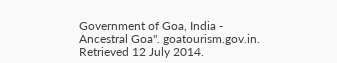Government of Goa, India - Ancestral Goa". goatourism.gov.in. Retrieved 12 July 2014.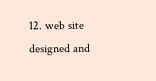12. web site designed and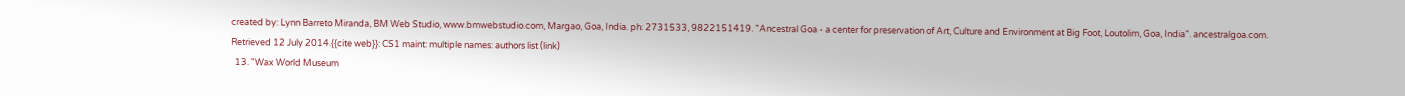created by: Lynn Barreto Miranda, BM Web Studio, www.bmwebstudio.com, Margao, Goa, India. ph: 2731533, 9822151419. "Ancestral Goa - a center for preservation of Art, Culture and Environment at Big Foot, Loutolim, Goa, India". ancestralgoa.com. Retrieved 12 July 2014.{{cite web}}: CS1 maint: multiple names: authors list (link)
  13. "Wax World Museum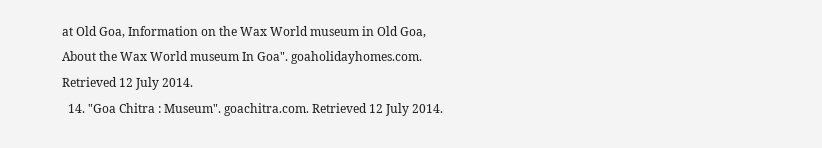at Old Goa, Information on the Wax World museum in Old Goa, About the Wax World museum In Goa". goaholidayhomes.com. Retrieved 12 July 2014.
  14. "Goa Chitra : Museum". goachitra.com. Retrieved 12 July 2014.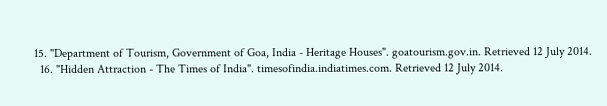15. "Department of Tourism, Government of Goa, India - Heritage Houses". goatourism.gov.in. Retrieved 12 July 2014.
  16. "Hidden Attraction - The Times of India". timesofindia.indiatimes.com. Retrieved 12 July 2014.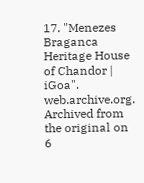17. "Menezes Braganca Heritage House of Chandor | iGoa". web.archive.org. Archived from the original on 6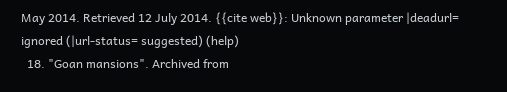May 2014. Retrieved 12 July 2014. {{cite web}}: Unknown parameter |deadurl= ignored (|url-status= suggested) (help)
  18. "Goan mansions". Archived from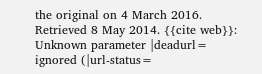the original on 4 March 2016. Retrieved 8 May 2014. {{cite web}}: Unknown parameter |deadurl= ignored (|url-status=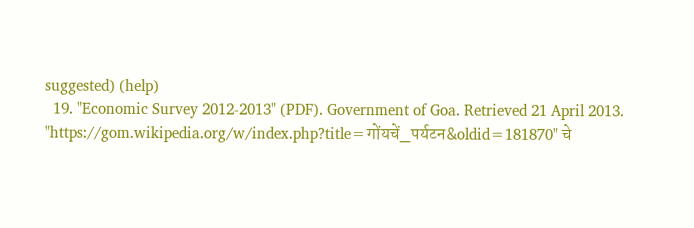suggested) (help)
  19. "Economic Survey 2012-2013" (PDF). Government of Goa. Retrieved 21 April 2013.
"https://gom.wikipedia.org/w/index.php?title=गोंयचें_पर्यटन&oldid=181870" चे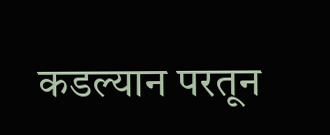कडल्यान परतून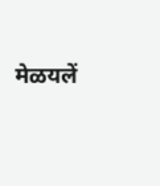मेळयलें